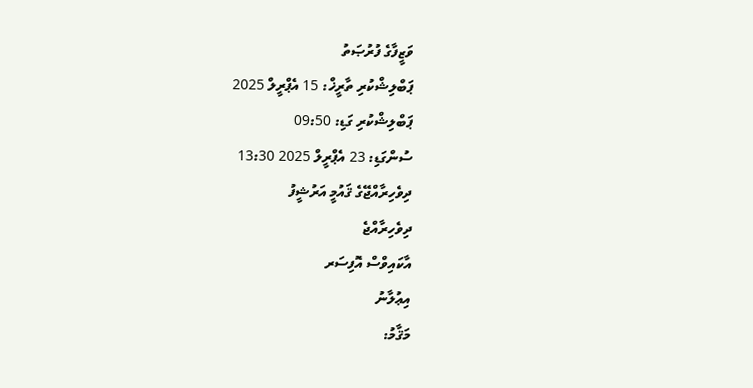ވަޒީފާގެ ފުރުޞަތު
ޕަބްލިޝްކުރި ތާރީޚް: 15 އެޕްރީލް 2025
ޕަބްލިޝްކުރި ގަޑި: 09:50
ސުންގަޑި: 23 އެޕްރީލް 2025 13:30
ދިވެހިރާއްޖޭގެ ޤައުމީ އަރުޝީފު
ދިވެހިރާއްޖެ
އާކައިވްސް އޮފިސަރ
އިޢުލާނު
މަޤާމު: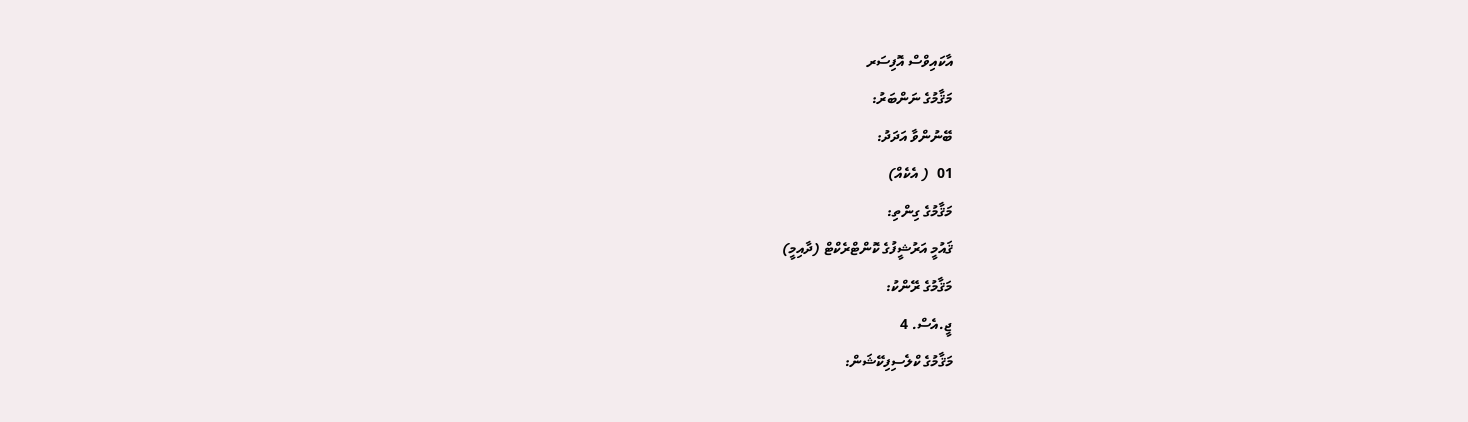އާކައިވްސް އޮފިސަރ
މަޤާމުގެ ނަންބަރު:
ބޭނުންވާ އަދަދު:
01  ( އެކެއް)
މަޤާމުގެ ގިންތި:
ޤައުމީ އަރުޝީފުގެ ކޮންޓްރެކްޓް (ދާއިމީ)
މަޤާމުގެ ރޭންކު:
ޖީ.އެސް. 4
މަޤާމުގެ ކްލެސިފިކޭޝަން: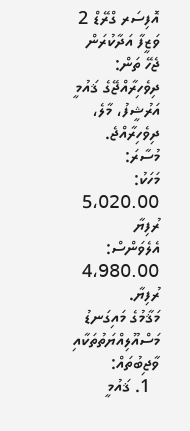އޮފިސަރ ގްރޭޑް 2
ވަޒީފާ އަދާކުރަން ޖެހޭ ތަން:
ދިވެހިރާއްޖޭގެ ޤައުމީ އަރުޝީފު، މާލެ، ދިވެހިރާއްޖެ.
މުސާރަ:
މަހަކު:     5،020.00 ރުފިޔާ
އެލެވަންސް:  4،980.00 ރުފިޔާ.
މަޤާމުގެ މައިގަނޑު މަސްއޫލިއްޔަތުތަކާއި ވާޖިބުތައް:
  1. ޤައުމީ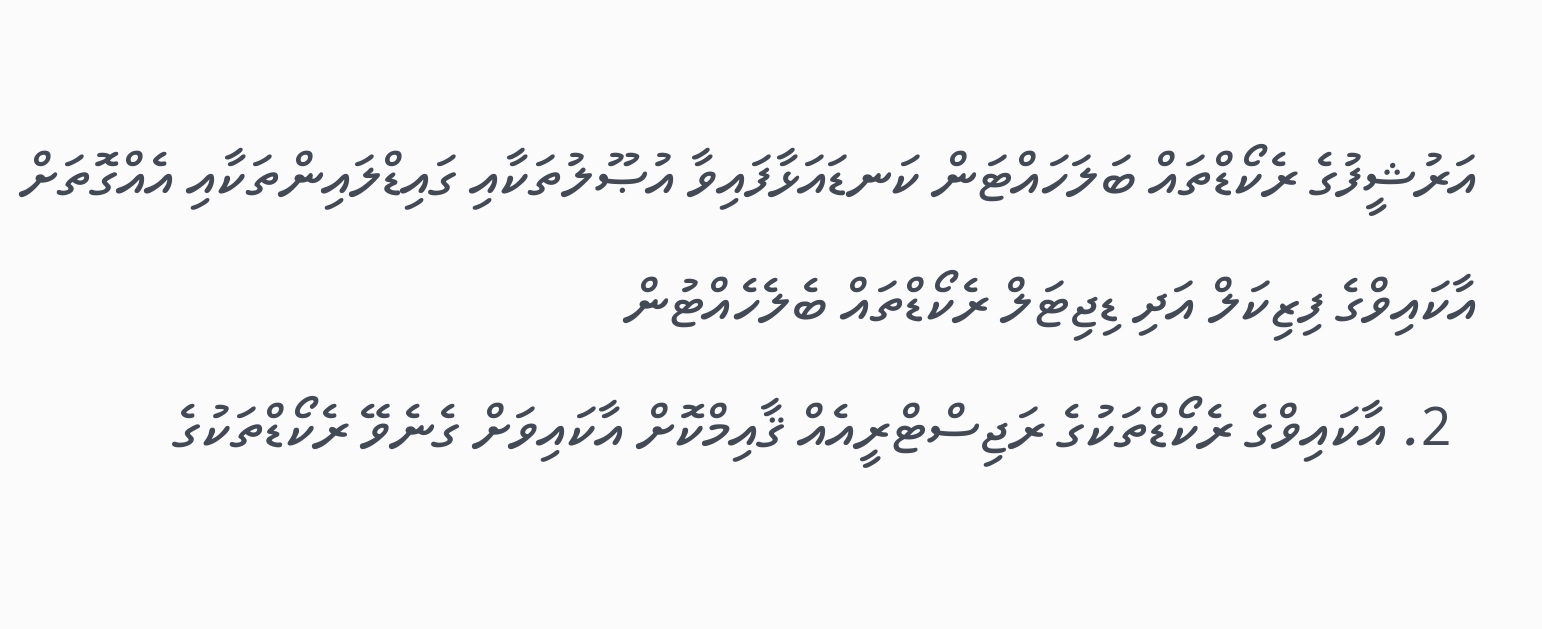އަރުޝީފުގެ ރެކޯޑްތައް ބަލަހައްޓަން ކަނޑައަޅާފައިވާ އުޞޫލުތަކާއި ގައިޑްލައިންތަކާއި އެއްގޮތަށް އާކައިވްގެ ފިޒިކަލް އަދި ޑިޖިޓަލް ރެކޯޑްތައް ބެލެހެއްޓުން
  2. އާކައިވްގެ ރެކޯޑްތަކުގެ ރަޖިސްޓްރީއެއް ޤާއިމްކޮށް އާކައިވަށް ގެނެވޭ ރެކޯޑްތަކުގެ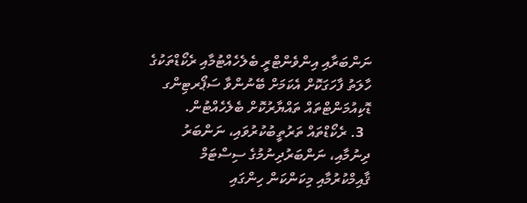ނަންބަރާއި އިންވެންޓްރީ ބެލެހެއްޓުމާއި ރެކޯޑްތަކުގެ ހާލަތު ފާހަގަކޮށް އެކަމަށް ބޭނުންވާ ސަޕޯރޓިންގ ޑޮކިއުމަންޓްތައް ތައްޔާރުކޮށް ބެލެހެއްޓުން.
  3. ރެކޯޑްތައް ތަރުތީބުކުރުވައި، ނަންބަރު ދިނުމާއި، ނަންބަރުދިނުމުގެ ސިސްޓަމް ޤާއިމްކުރުމާއި މިކަންކަން ހިންގައި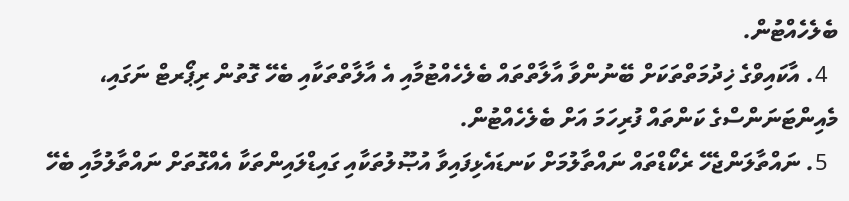ބެލެހެއްޓުން.
  4. އާކައިވްގެ ޚިދުމަތްތަކަށް ބޭނުންވާ އާލާތްތައް ބެލެހެއްޓުމާއި އެ އާލާތްތަކާއި ބެހޭ ގޮތުން ރިޕޯރޓް ނަގައި، މެއިންޓަނަންސްގެ ކަންތައް ފުރިހަމަ އަށް ބެލެހެއްޓުން.
  5. ނައްތާލަންޖެހޭ ރެކޯޑްތައް ނައްތާލުމަށް ކަނޑައެޅިފައިވާ އުޞޫލުތަކާއި ގައިޑްލައިންތަކާ އެއްގޮތަށް ނައްތާލުމާއި ބެހޭ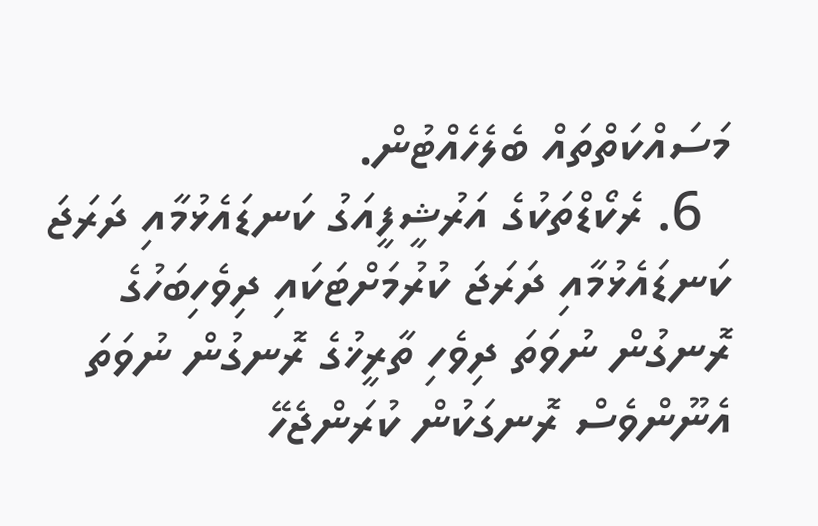މަސައްކަތްތައް ބެލެހެއްޓުން.
  6. ރެކޯޑްތަކުގެ އަރުޝީފީއަގު ކަނޑައެޅުމާއި ދަރަޖަ ކަނޑައެޅުމާއި ދަރަޖަ ކުރުމަށްޓަކައި ދިވެހިބަހުގެ ރޮނގުން ނުވަތަ ދިވެހި ތާރީޚުގެ ރޮނގުން ނުވަތަ އެނޫންވެސް ރޮނގަކުން ކުރަންޖެހޭ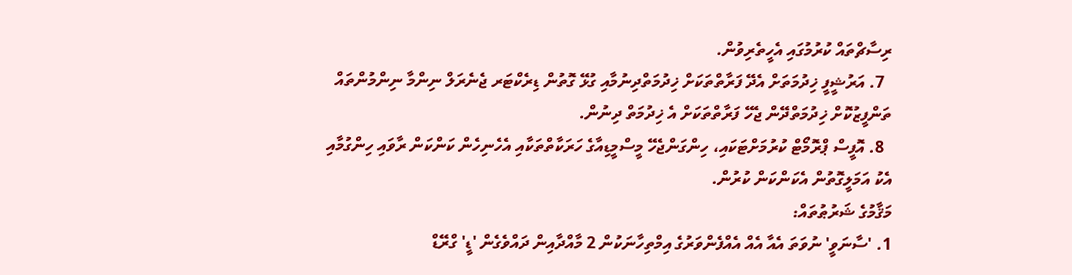ރިސާޗްތައް ކުރުމުގައި އެހީތެރިވުން.
  7. އަރުޝީފީ ޚިދުމަތަށް އެދޭ ފަރާތްތަކަށް ޚިދުމަތްދިނުމާއި ގުޅޭ ގޮތުން ޑިރެކްޓަރ ޖެނެރަލް ނިންމާ ނިންމުންތައް ތަންފީޒުކޮށް ޚިދުމަތްދޭން ޖެހޭ ފަރާތްތަކަށް އެ ޚިދުމަތް ދިނުން.
  8. އޮފީސް ޕްރޮމޯޓް ކުރުމަށްޓަކައި، ހިންގަންޖެހޭ މީސްމީޑިއާގެ ހަރަކާތްތަކާއި އެހެނިހެން ކަންކަން ރާވައި ހިންގުމާއި އެކު އަމަލީގޮތުން އެކަންކަން ކުރުން.
މަޤާމުގެ ޝަރުޠުތައް:
1. 'ސާނަވީ' ނުވަތަ އެއާ އެއް އެއްފެންވަރުގެ އިމްތިހާނަކުން 2 މާއްދާއިން ދައްވެގެން 'ޑީ' ގްރޭޑް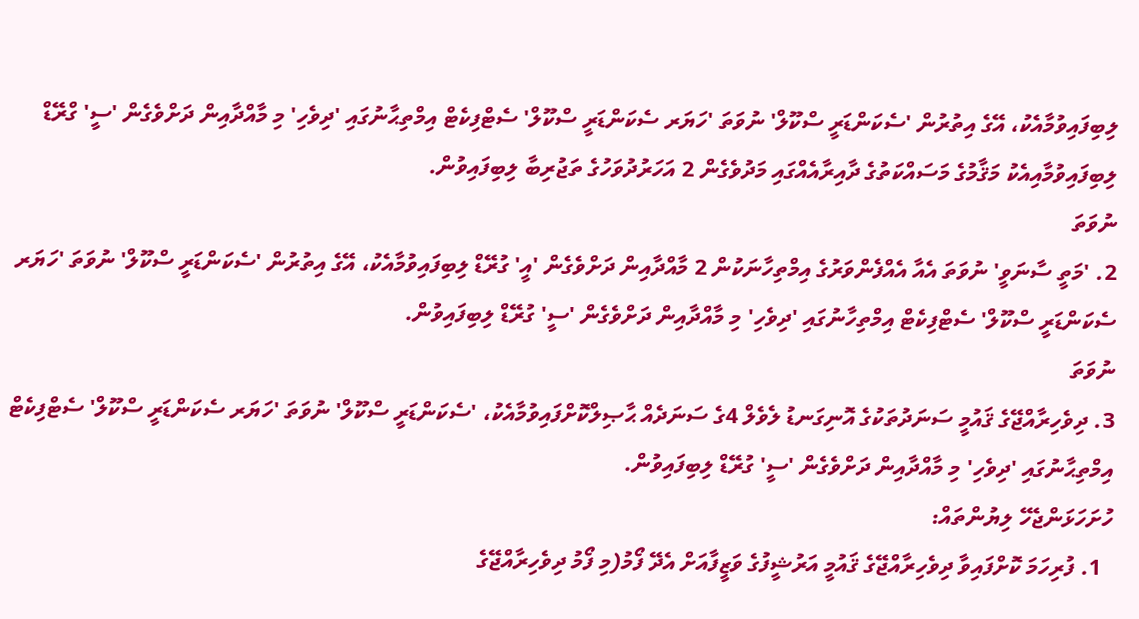ލިބިފައިވުމާއެކު، އޭގެ އިތުރުން 'ސެކަންޑަރީ ސްކޫލް' ނުވަތަ 'ހަޔަރ ސެކަންޑަރީ ސްކޫލް' ސެޓްފިކެޓް އިމްތިޙާނުގައި 'ދިވެހި' މި މާއްދާއިން ދަށްވެގެން 'ސީ' ގްރޭޑް ލިބިފައިވުމާއިއެކު މަޤާމުގެ މަސައްކަތުގެ ދާއިރާއެއްގައި މަދުވެގެން 2 އަހަރުދުވަހުގެ ތަޖުރިބާ ލިބިފައިވުން.
ނުވަތަ
2. 'މަތީ ސާނަވީ' ނުވަތަ އެއާ އެއްފެންވަރުގެ އިމްތިހާނަކުން 2 މާއްދާއިން ދަށްވެގެން 'އީ' ގުރޭޑް ލިބިފައިވުމާއެކު، އޭގެ އިތުރުން 'ސެކަންޑަރީ ސްކޫލް' ނުވަތަ 'ހަޔަރ ސެކަންޑަރީ ސްކޫލް' ސެޓްފިކެޓް އިމްތިހާނުގައި 'ދިވެހި' މި މާއްދާއިން ދަށްވެގެން 'ސީ' ގުރޭޑް ލިބިފައިވުން.
ނުވަތަ
3. ދިވެހިރާއްޖޭގެ ޤައުމީ ސަނަދުތަކުގެ އޮނިގަނޑު ލެވެލް 4ގެ ސަނަދެއް ޙާޞިލްކޮށްފައިވުމާއެކު، 'ސެކަންޑަރީ ސްކޫލް' ނުވަތަ 'ހަޔަރ ސެކަންޑަރީ ސްކޫލް' ސެޓްފިކެޓް އިމްތިޙާނުގައި 'ދިވެހި' މި މާއްދާއިން ދަށްވެގެން 'ސީ' ގުރޭޑް ލިބިފައިވުން.
ހުށަހަޅަންޖެހޭ ލިޔުންތައް:
  1. ފުރިހަމަ ކޮށްފައިވާ ދިވެހިރާއްޖޭގެ ޤައުމީ އަރުޝީފުގެ ވަޒީފާއަށް އެދޭ ފޯމު(މި ފޯމު ދިވެހިރާއްޖޭގެ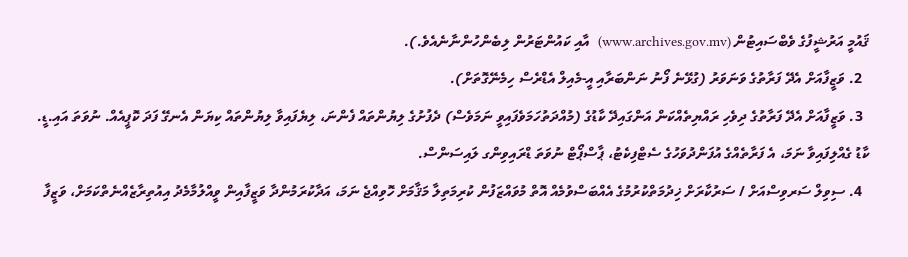ޤައުމީ އަރުޝީފުގެ ވެބްސައިޓުން (www.archives.gov.mv)  އާއި ކައުންޓަރުން ލިބެންހުންނާނެއެވެ.).
  2. ވަޒީފާއަށް އެދޭ ފަރާތުގެ ވަނަވަރު (ގުޅޭނެ ފޯނު ނަންބަރާއި އީ-މެއިލް އެޑްރެސް ހިމެނޭގޮތަށް).
  3. ވަޒީފާއަށް އެދޭ ފަރާތުގެ ދިވެހި ރައްޔިތެއްކަން އަންގައިދޭ ކާޑުގެ (މުއްދަތުހަމަވެފައިވީ ނަމަވެސް) ދެފުށުގެ ލިޔުންތައް ފެންނަ، ލިޔެފައިވާ ލިޔުންތައް ކިޔަން އެނގޭ ފަދަ ކޮޕީއެއް. ނުވަތަ އައި.ޑީ. ކާޑު ގެއްލިފައިވާ ނަމަ، އެ ފަރާތެއްގެ އުފަންދުވަހުގެ ސެޓްފިކެޓު، ޕާސްޕޯޓް ނުވަތަ ޑްރައިވިންގ ލައިސަންސް.
  4. ސިވިލް ސަރވިސްއަށް / ސަރުކާރަށް ޚިދުމަތްކުރުމުގެ އެއްބަސްވުމެއް އޮތް މުވައްޒަފުން ކުރިމަތިލާ މަޤާމަށް ހޮވިއްޖެ ނަމަ، އަދާކުރަމުންދާ ވަޒީފާއިން ވީއްލުމާމެދު އިއުތިރާޒެއްނެތްކަމަށް، ވަޒީފާ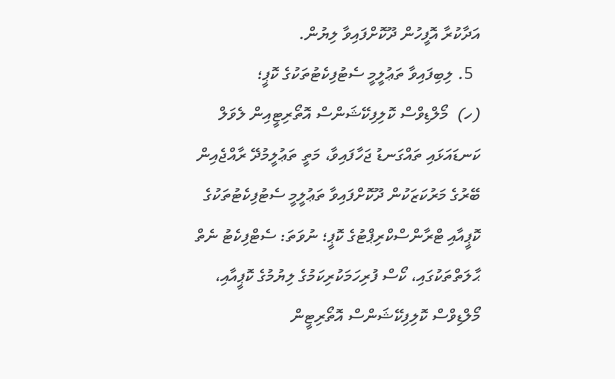އަދާކުރާ އޮފީހުން ދޫކޮށްފައިވާ ލިޔުން.
  5. ލިބިފައިވާ ތަޢުލީމީ ސެޓުފިކެޓުތަކުގެ ކޮޕީ؛
(ހ)  މޯލްޑިވްސް ކޮލިފިކޭޝަންސް އޮތޯރިޓީއިން ލެވަލް ކަނޑައަޅައި ތައްގަނޑު ޖަހާފައިވާ، މަތީ ތަޢުލީމުދޭ ރާއްޖެއިން ބޭރުގެ މަރުކަޒަކުން ދޫކޮށްފައިވާ ތަޢުލީމީ ސެޓުފިކެޓުތަކުގެ ކޮޕީއާއި ޓްރާންސްކްރިޕްޓުގެ ކޮޕީ؛ ނުވަތަ: ސެޓްފިކެޓު ނެތް ޙާލަތްތަކުގައި، ކޯސް ފުރިހަމަކުރިކަމުގެ ލިޔުމުގެ ކޮޕީއާއި، މޯލްޑިވްސް ކޮލިފިކޭޝަންސް އޮތޯރިޓީން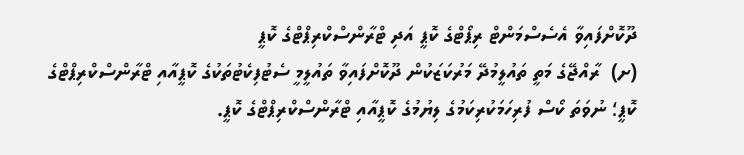ދޫކޮށްފައިވާ އެސެސްމަންޓް ރިޕޯޓްގެ ކޮޕީ އަދި ޓްރާންސްކްރިޕްޓްގެ ކޮޕީ
(ށ)  ރާއްޖޭގެ މަތީ ތައުލީމުދޭ މަރުކަޒަކުން ދޫކޮށްފައިވާ ތައުލީމީ ސެޓުފިކެޓުތަކުގެ ކޮޕީއާއި ޓްރާންސްކްރިޕްޓްގެ ކޮޕީ؛ ނުވަތަ ކޯސް ފުރިހަމަކުރިކަމުގެ ލިޔުމުގެ ކޮޕީއާއި ޓްރާންސްކްރިޕްޓްގެ ކޮޕީ.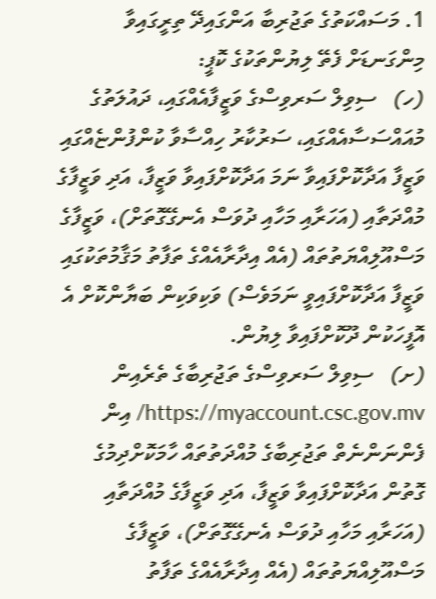1. މަސައްކަތުގެ ތަޖުރިބާ އަންގައިދޭ ތިރީގައިވާ މިންގަނޑަށް ފެތޭ ލިޔުންތަކުގެ ކޮޕީ:
(ހ)   ސިވިލް ސަރވިސްގެ ވަޒީފާއެއްގައި، ދައުލަތުގެ މުއައްސަސާއެއްގައި، ސަރުކާރު ހިއްސާވާ ކުންފުންޏެއްގައި ވަޒީފާ އަދާކޮށްފައިވާ ނަމަ އަދާކޮށްފައިވާ ވަޒީފާ، އަދި ވަޒީފާގެ މުއްދަތާއި (އަހަރާއި މަހާއި ދުވަސް އެނގޭގޮތަށް)، ވަޒީފާގެ މަސްއޫލިއްޔަތުތައް (އެއް އިދާރާއެއްގެ ތަފާތު މަޤާމުތަކުގައި ވަޒީފާ އަދާކޮށްފައިވީ ނަމަވެސް) ވަކިވަކިން ބަޔާންކޮށް އެ އޮފީހަކުން ދޫކޮށްފައިވާ ލިޔުން.
(ށ)   ސިވިލް ސަރވިސްގެ ތަޖުރިބާގެ ތެރެއިން https://myaccount.csc.gov.mv/ އިން ފެންނަންނެތް ތަޖުރިބާގެ މުއްދަތުތައް ހާމަކޮށްދިމުގެ ގޮތުން އަދާކޮށްފައިވާ ވަޒީފާ، އަދި ވަޒީފާގެ މުއްދަތާއި (އަހަރާއި މަހާއި ދުވަސް އެނގޭގޮތަށް)، ވަޒީފާގެ މަސްއޫލިއްޔަތުތައް (އެއް އިދާރާއެއްގެ ތަފާތު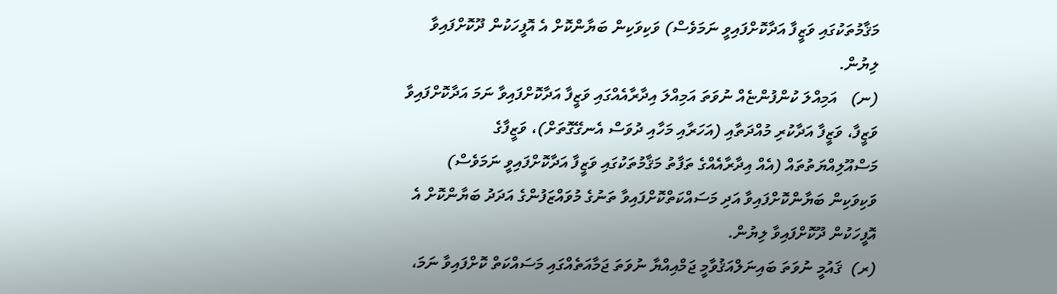މަޤާމުތަކުގައި ވަޒީފާ އަދާކޮށްފައިވީ ނަމަވެސް) ވަކިވަކިން ބަޔާންކޮށް އެ އޮފީހަކުން ދޫކޮށްފައިވާ ލިޔުން.
(ނ)   އަމިއްލަ ކުންފުންޏެއް ނުވަތަ އަމިއްލަ އިދާރާއެއްގައި ވަޒީފާ އަދާކޮށްފައިވާ ނަމަ އަދާކޮށްފައިވާ ވަޒީފާ، ވަޒީފާ އަދާކުރި މުއްދަތާއި (އަހަރާއި މަހާއި ދުވަސް އެނގޭގޮތަށް)، ވަޒީފާގެ މަސްއޫލިއްޔަތުތައް (އެއް އިދާރާއެއްގެ ތަފާތު މަޤާމުތަކުގައި ވަޒީފާ އަދާކޮށްފައިވީ ނަމަވެސް) ވަކިވަކިން ބަޔާންކޮށްފައިވާ އަދި މަސައްކަތްކޮށްފައިވާ ތަނުގެ މުވައްޒަފުންގެ އަދަދު ބަޔާންކޮށް އެ އޮފީހަކުން ދޫކޮށްފައިވާ ލިޔުން.
(ރ)  ޤައުމީ ނުވަތަ ބައިނަލްއަޤުވާމީ ޖަމްއިއްޔާ ނުވަތަ ޖަމާއަތެއްގައި މަސައްކަތް ކޮށްފައިވާ ނަމަ،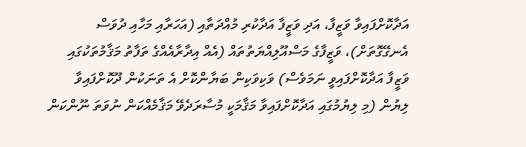އަދާކޮށްފައިވާ ވަޒީފާ، އަދި ވަޒީފާ އަދާކުރި މުއްދަތާއި (އަހަރާއި މަހާއި ދުވަސް އެނގޭގޮތަށް)، ވަޒީފާގެ މަސްއޫލިއްޔަތުތައް (އެއް އިދާރާއެއްގެ ތަފާތު މަޤާމުތަކުގައި ވަޒީފާ އަދާކޮށްފައިވީ ނަމަވެސް) ވަކިވަކިން ބަޔާންކޮށް އެ ތަނަކުން ދޫކޮށްފައިވާ ލިޔުން (މި ލިޔުމުގައި އަދާކޮށްފައިވާ މަޤާމަކީ މުސާރަދެވޭ މަޤާމެއްކަން ނުވަތަ ނޫންކަން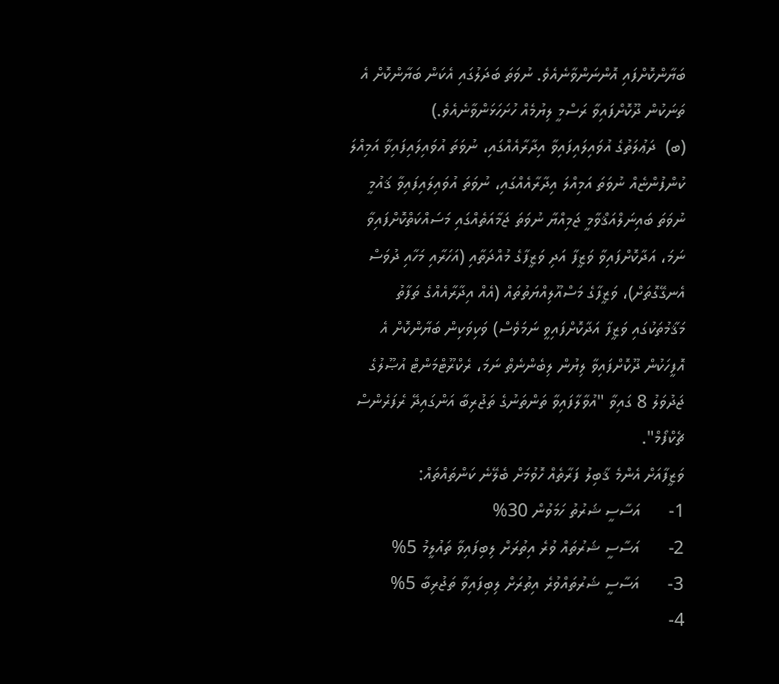ބަޔާންކޮށްފައި އޮންނަންވާނެއެވެ. ނުވަތަ ބަދަލުގައި އެކަން ބަޔާންކޮށް އެ ތަނަކުން ދޫކޮށްފައިވާ ރަސްމީ ލިޔުމެއް ހުށަހަޅަންވާނެއެވެ.)
(ބ)  ދަޢުލަތުގެ އުވައިލައިފައިވާ އިދާރާއެއްގައި، ނުވަތަ އުވައިލައިފައިވާ އަމިއްލަ ކުންފުންޏެއް ނުވަތަ އަމިއްލަ އިދާރާއެއްގައި، ނުވަތަ އުވައިލައިފައިވާ ޤައުމީ ނުވަތަ ބައިނަލްއަޤްވާމީ ޖަމިއްޔާ ނުވަތަ ޖަމާއަތެއްގައި މަސައްކަތްކޮށްފައިވާ ނަމަ، އަދާކޮށްފައިވާ ވަޒީފާ އަދި ވަޒީފާގެ މުއްދަތާއި (އަހަރާއި މަހާއި ދުވަސް އެނގޭގޮތަށް)، ވަޒީފާގެ މަސްއޫލިއްޔަތުތައް (އެއް އިދާރާއެއްގެ ތަފާތު މަޤާމުތަކުގައި ވަޒީފާ އަދާކޮށްފައިވީ ނަމަވެސް) ވަކިވަކިން ބަޔާންކޮށް އެ އޮފީހަކުން ދޫކޮށްފައިވާ ލިޔުން ލިބެންނެތް ނަމަ، ރެކްރޫޓްމަންޓް އުޞޫލުގެ ޖަދުވަލު 8 ގައިވާ "އުވާލާފައިވާ ތަންތަނުގެ ތަޖުރިބާ އަންގައިދޭ ރެފަރެންސް ޗެކްފޯމް".
ވަޒީފާއަށް އެންމެ ޤާބިލު ފަރާތެއް ހޮވުމަށް ބެލޭނެ ކަންތައްތައް:
1-      އަސާސީ ޝަރުތު ހަމަވުން 30%
2-      އަސާސީ ޝަރުތައް ވުރެ އިތުރަށް ލިބިފައިވާ ތައުލީމު 5%
3-      އަސާސީ ޝަރުތައްވުރެ އިތުރަށް ލިބިފައިވާ ތަޖުރިބާ 5%
4-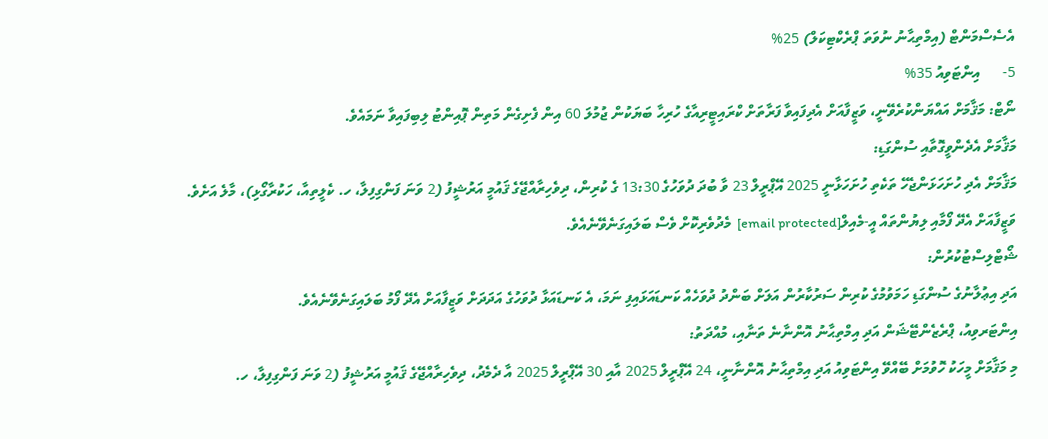އެސެސްމަންޓް (އިމްތިޙާނު ނުވަތަ ޕްރެކްޓިކަލް) 25%
5-      އިންޓަވިއު 35%
ނޯޓް: މަޤާމަށް އައްޔަންކުރެވޭނީ، ވަޒީފާއަށް އެދިފައިވާ ފަރާތަށް ކްރައިޓީރިއާގެ ހުރިހާ ބަޔަކުން ޖުމުލަ 60 އިން ފެށިގެން މަތިން ޕޮއިންޓު ލިބިފައިވާ ނަމައެވެ.
މަޤާމަށް އެދެންވީގޮތާއި ސުންގަޑި:
މަޤާމަށް އެދި ހުށަހަޅަންޖެހޭ ތަކެތި ހުށަހަޅާނީ 2025 އޭޕްރީލް 23 ވާ ބުދަ ދުވަހުގެ 13:30 ގެ ކުރިން، ދިވެހިރާއްޖޭގެ ޤައުމީ އަރުޝީފު (2 ވަނަ ފަންގިފިލާ، ހ. ކެލީތިއާ، ހަކުރާގޯޅި)، މާލެ އަށެވެ. ވަޒީފާއަށް އެދޭ ފޯމާއި ލިޔުންތައް އީ-މެއިލް[email protected]  މެދުވެރިކޮށް ވެސް ބަލައިގަނެވޭނެއެވެ.
ޝޯޓްލިސްޓުކުރުން:
އަދި އިޢުލާނުގެ ސުންގަޑި ހަމަވުމުގެ ކުރިން ސަރުކާރުން އަލަށް ބަންދު ދުވަހެއް ކަނޑައަޅައިފި ނަމަ، އެ ކަނޑައަޅާ ދުވަހުގެ އަދަދަށް ވަޒީފާއަށް އެދޭ ފޯމު ބަލައިގަނެވޭނެއެވެ.
އިންޓަރވިއު، ޕްރެޒެންޓޭޝަން އަދި އިމްތިޙާނު އޮންނާނެ ތަނާއި، މުއްދަތު:
މި މަޤާމަށް މީހަކު ހޮވުމަށް ބޭއްވޭ އިންޓަވިއު އަދި އިމްތިޙާނު އޮންނާނީ، 24 އޭޕްރީލް 2025 އާއި 30 އޭޕްރީލް 2025 އާ ދެމެދު، ދިވެހިރާއްޖޭގެ ޤައުމީ އަރުޝީފު (2 ވަނަ ފަންގިފިލާ، ހ.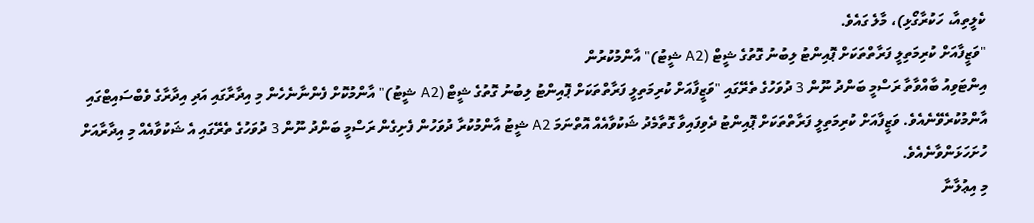ކެލީތިއާ، ހަކުރާގޯޅި)، މާލެ ގައެވެ.
"ވަޒީފާއަށް ކުރިމަތިލީ ފަރާތްތަކަށް ޕޮއިންޓު ލިބުނު ގޮތުގެ ޝީޓް (A2 ޝީޓު)" އާންމުކުރުން
އިންޓަވިއު ބާއްވާތާ ރަސްމީ ބަންދު ނޫން 3 ދުވަހުގެ ތެރޭގައި "ވަޒީފާއަށް ކުރިމަތިލީ ފަރާތްތަކަށް ޕޮއިންޓު ލިބުނު ގޮތުގެ ޝީޓް (A2 ޝީޓު)" އާންމުކޮށް ފެންނާނެހެން މި އިދާރާގައި އަދި އިދާރާގެ ވެބްސައިޓްގައި އާންމުކުރެވޭނެއެވެ. ވަޒީފާއަށް ކުރިމަތިލީ ފަރާތްތަކަށް ޕޮއިންޓު ދެވިފައިވާ ގޮތާމެދު ޝަކުވާއެއް އޮތްނަމަ A2 ޝީޓު އާންމުކުރާ ދުވަހުން ފެށިގެން ރަސްމީ ބަންދު ނޫން 3 ދުވަހުގެ ތެރޭގައި އެ ޝަކުވާއެއް މި އިދާރާއަށް ހުށަހަޅަންވާނެއެވެ.
މި އިޢުލާނާ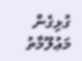ގުޅިގެން މަޢުލޫމާތު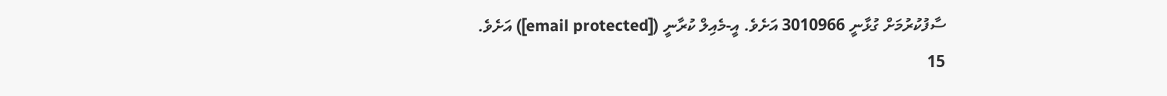ސާފުކުރުމަށް ގުޅާނީ 3010966 އަށެވެ. އީ-މެއިލް ކުރާނީ ([email protected]) އަށެވެ.
15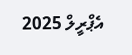އެޕްރީލް 2025